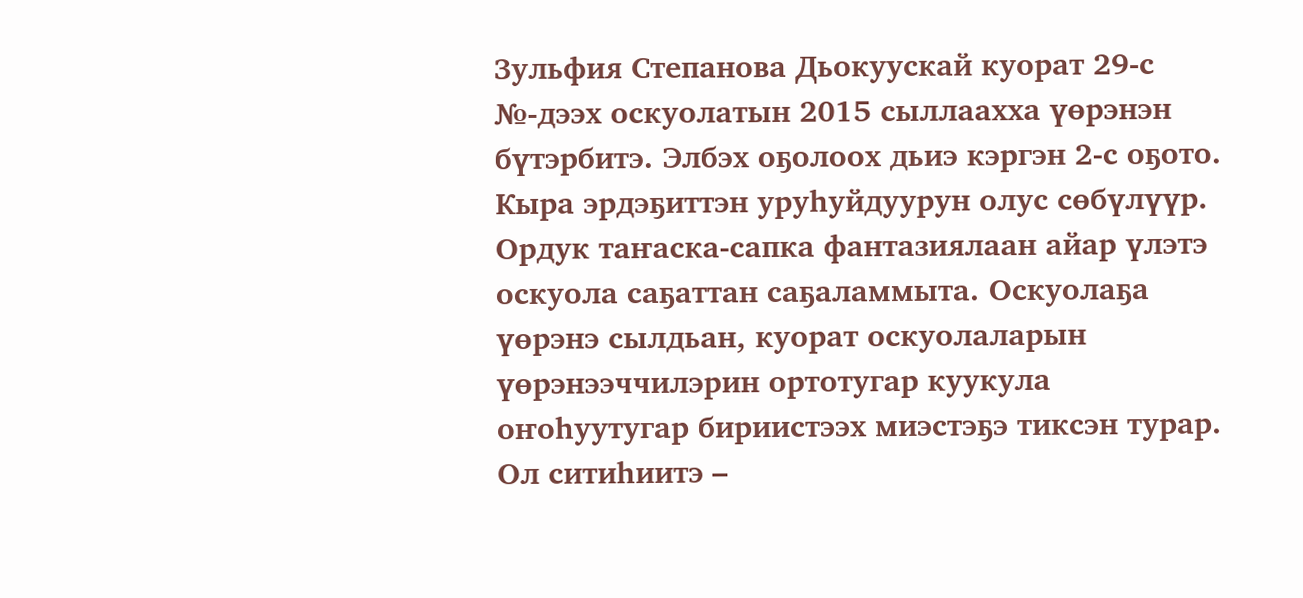Зульфия Степанова Дьокуускай куорат 29-с №-дээх оскуолатын 2015 сыллаахха үөрэнэн бүтэрбитэ. Элбэх оҕолоох дьиэ кэргэн 2-с оҕото. Кыра эрдэҕиттэн уруһуйдуурун олус сөбүлүүр. Ордук таҥаска-сапка фантазиялаан айар үлэтэ оскуола саҕаттан саҕаламмыта. Оскуолаҕа үөрэнэ сылдьан, куорат оскуолаларын үөрэнээччилэрин ортотугар куукула оҥоһуутугар бириистээх миэстэҕэ тиксэн турар. Ол ситиһиитэ –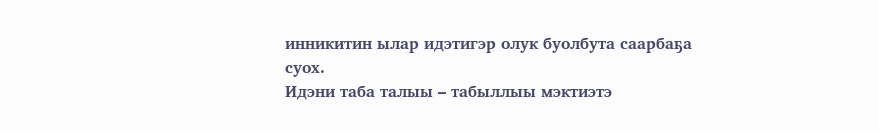инникитин ылар идэтигэр олук буолбута саарбаҕа суох.
Идэни таба талыы – табыллыы мэктиэтэ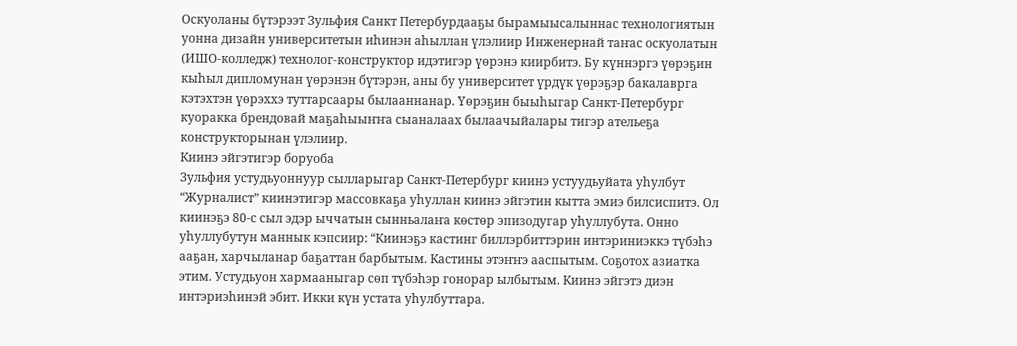Оскуоланы бүтэрээт Зульфия Санкт Петербурдааҕы бырамыысалыннас технологиятын уонна дизайн университетын иһинэн аһыллан үлэлиир Инженернай таҥас оскуолатын (ИШО-колледж) технолог-конструктор идэтигэр үөрэнэ киирбитэ. Бу күннэргэ үөрэҕин кыһыл дипломунан үөрэнэн бүтэрэн, аны бу университет үрдүк үөрэҕэр бакалаврга кэтэхтэн үөрэххэ туттарсаары былааннанар. Үөрэҕин быыһыгар Санкт-Петербург куоракка брендовай маҕаһыыҥҥа сыаналаах былаачыйалары тигэр ательеҕа конструкторынан үлэлиир.
Киинэ эйгэтигэр боруоба
Зульфия устудьуоннуур сылларыгар Санкт-Петербург киинэ устуудьуйата уһулбут “Журналист” киинэтигэр массовкаҕа уһуллан киинэ эйгэтин кытта эмиэ билсиспитэ. Ол киинэҕэ 80-с сыл эдэр ыччатын сынньалаҥа көстөр эпизодугар уһуллубута. Онно уһуллубутун маннык кэпсиир: “Киинэҕэ кастинг биллэрбиттэрин интэриниэккэ түбэһэ ааҕан, харчыланар баҕаттан барбытым. Кастины этэҥҥэ ааспытым. Соҕотох азиатка этим. Устудьуон хармааныгар сөп түбэһэр гонорар ылбытым. Киинэ эйгэтэ диэн интэриэһинэй эбит. Икки күн устата уһулбуттара.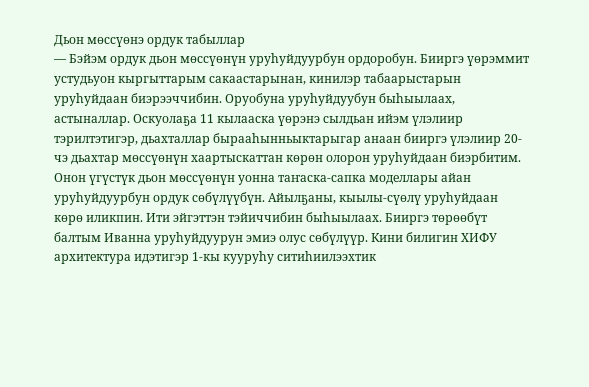Дьон мөссүөнэ ордук табыллар
— Бэйэм ордук дьон мөссүөнүн уруһуйдуурбун ордоробун. Бииргэ үөрэммит устудьуон кыргыттарым сакаастарынан, кинилэр табаарыстарын уруһуйдаан биэрээччибин. Оруобуна уруһуйдуубун быһыылаах, астыналлар. Оскуолаҕа 11 кылааска үөрэнэ сылдьан ийэм үлэлиир тэрилтэтигэр, дьахталлар бырааһынньыктарыгар анаан бииргэ үлэлиир 20-чэ дьахтар мөссүөнүн хаартыскаттан көрөн олорон уруһуйдаан биэрбитим. Онон үгүстүк дьон мөссүөнүн уонна таҥаска-сапка моделлары айан уруһуйдуурбун ордук сөбүлүүбүн. Айылҕаны, кыылы-сүөлү уруһуйдаан көрө иликпин. Ити эйгэттэн тэйиччибин быһыылаах. Бииргэ төрөөбүт балтым Иванна уруһуйдуурун эмиэ олус сөбүлүүр. Кини билигин ХИФУ архитектура идэтигэр 1-кы кууруһу ситиһиилээхтик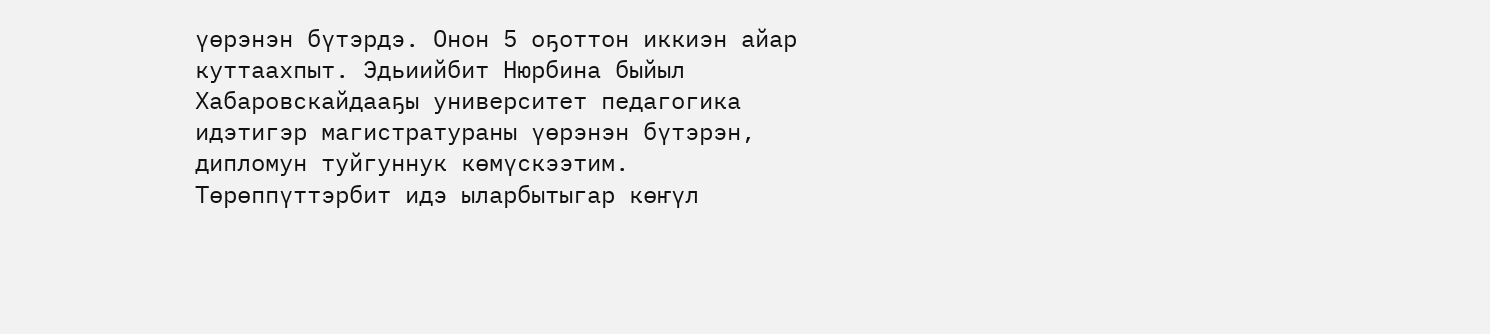үөрэнэн бүтэрдэ. Онон 5 оҕоттон иккиэн айар куттаахпыт. Эдьиийбит Нюрбина быйыл Хабаровскайдааҕы университет педагогика идэтигэр магистратураны үөрэнэн бүтэрэн, дипломун туйгуннук көмүскээтим.
Төрөппүттэрбит идэ ыларбытыгар көҥүл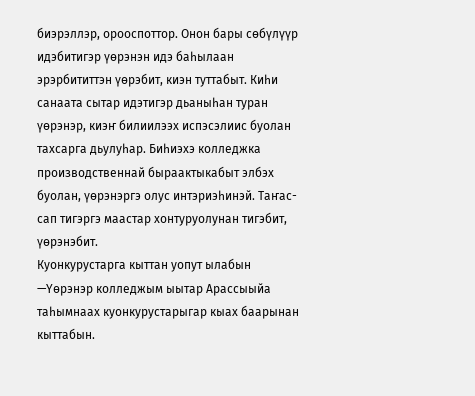биэрэллэр, орооспоттор. Онон бары сөбүлүүр идэбитигэр үөрэнэн идэ баһылаан эрэрбититтэн үөрэбит, киэн туттабыт. Киһи санаата сытар идэтигэр дьаныһан туран үөрэнэр, киэҥ билиилээх испэсэлиис буолан тахсарга дьулуһар. Биһиэхэ колледжка производственнай быраактыкабыт элбэх буолан, үөрэнэргэ олус интэриэһинэй. Таҥас-сап тигэргэ маастар хонтуруолунан тигэбит, үөрэнэбит.
Куонкурустарга кыттан уопут ылабын
—Үөрэнэр колледжым ыытар Арассыыйа таһымнаах куонкурустарыгар кыах баарынан кыттабын.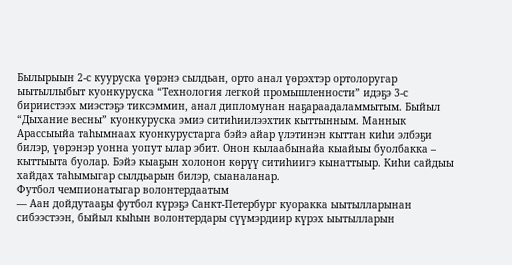Былырыын 2-с кууруска үөрэнэ сылдьан, орто анал үөрэхтэр ортолоругар ыытыллыбыт куонкуруска “Технология легкой промышленности” идэҕэ 3-с бириистээх миэстэҕэ тиксэммин, анал дипломунан наҕараадаламмытым. Быйыл “Дыхание весны” куонкуруска эмиэ ситиһиилээхтик кыттынным. Маннык Арассыыйа таһымнаах куонкурустарга бэйэ айар үлэтинэн кыттан киһи элбэҕи билэр, үөрэнэр уонна уопут ылар эбит. Онон кылаабынайа кыайыы буолбакка – кыттыыта буолар. Бэйэ кыаҕын холонон көрүү ситиһиигэ кынаттыыр. Киһи сайдыы хайдах таһымыгар сылдьарын билэр, сыаналанар.
Футбол чемпионатыгар волонтердаатым
— Аан дойдутааҕы футбол күрэҕэ Санкт-Петербург куоракка ыытылларынан сибээстээн, быйыл кыһын волонтердары сүүмэрдиир күрэх ыытылларын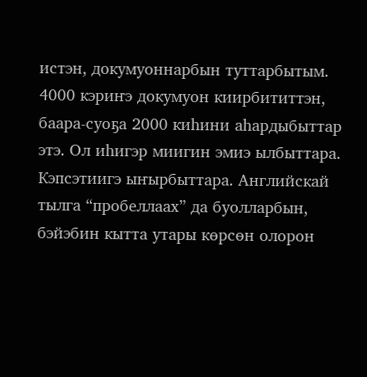истэн, докумуоннарбын туттарбытым. 4000 кэриҥэ докумуон киирбититтэн, баара-суоҕа 2000 киһини аһардыбыттар этэ. Ол иһигэр миигин эмиэ ылбыттара. Кэпсэтиигэ ыҥырбыттара. Английскай тылга “пробеллаах” да буолларбын, бэйэбин кытта утары көрсөн олорон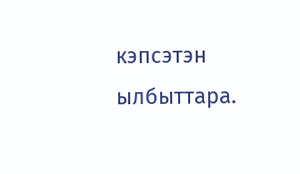кэпсэтэн ылбыттара.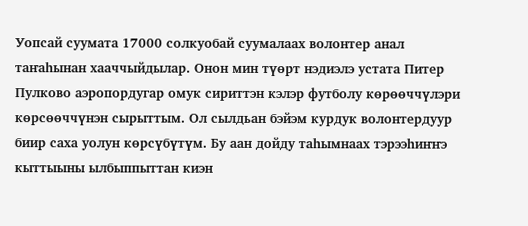Уопсай суумата 17000 солкуобай суумалаах волонтер анал таҥаһынан хааччыйдылар. Онон мин түөрт нэдиэлэ устата Питер Пулково аэропордугар омук сириттэн кэлэр футболу көрөөччүлэри көрсөөччүнэн сырыттым. Ол сылдьан бэйэм курдук волонтердуур биир саха уолун көрсүбүтүм. Бу аан дойду таһымнаах тэрээһиҥҥэ кыттыыны ылбыппыттан киэн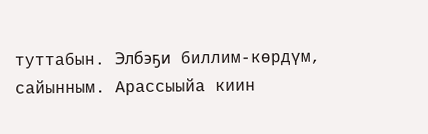туттабын. Элбэҕи биллим-көрдүм, сайынным. Арассыыйа киин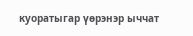куоратыгар үөрэнэр ыччат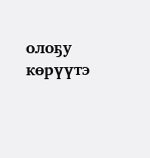олоҕу көрүүтэ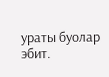ураты буолар эбит.